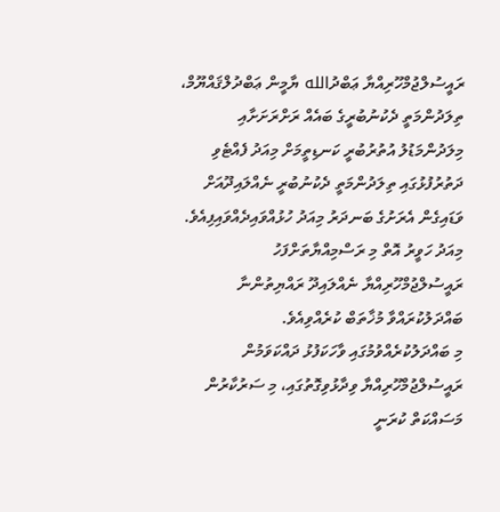ރައީސުލްޖުމްހޫރިއްޔާ ޢަބްދުالله ޔާމީން ޢަބްދުލްޤައްޔޫމް، ތިލަދުންމަތީ ދެކުނުބުރީގެ ބައެއް ރަށްރަށަށާއި މިލަދުންމަޑުލު އުތުރުބުރީ ކަނޑިތީމަށް މިއަދު ފެއްޓެވި ދަތުރުފުޅުގައި ތިލަދުންމަތީ ދެކުނުބުރީ ނެއްލައިދޫއަށް ވަޑައިގެން އެރަށުގެ ބަނދަރު މިއަދު ހުޅުއްވައިދެއްވައިފިއެވެ. މިއަދު ހަވީރު އޮތް މި ރަސްމިއްޔާތަށްފަހު ރައީސުލްޖުމްހޫރިއްޔާ ނެއްލައިދޫ ރައްޔިތުންނާ ބައްދަލުކުރައްވާ މުޚާތަބް ކުރެއްވިއެވެ.
މި ބައްދަލުކުރެއްވުމުގައި ވާހަކަފުޅު ދައްކަވަމުން ރައީސުލްޖުމްހޫރިއްޔާ ވިދާޅުވިގޮތުގައި، މި ސަރުކާރުން މަސައްކަތް ކުރަނީ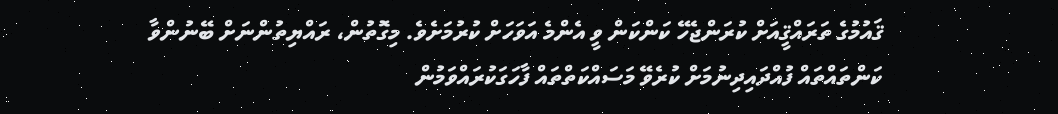ޤައުމުގެ ތަރައްޤީއަށް ކުރަންޖެހޭ ކަންކަން ވީ އެންމެ އަވަހަށް ކުރުމަށެވެ. މިގޮތުން، ރައްޔިތުންނަށް ބޭނުންވާ ކަންތައްތައް ފުއްދައިދިނުމަށް ކުރެވޭ މަސައްކަތްތައް ފާހަގަކުރައްވަމުން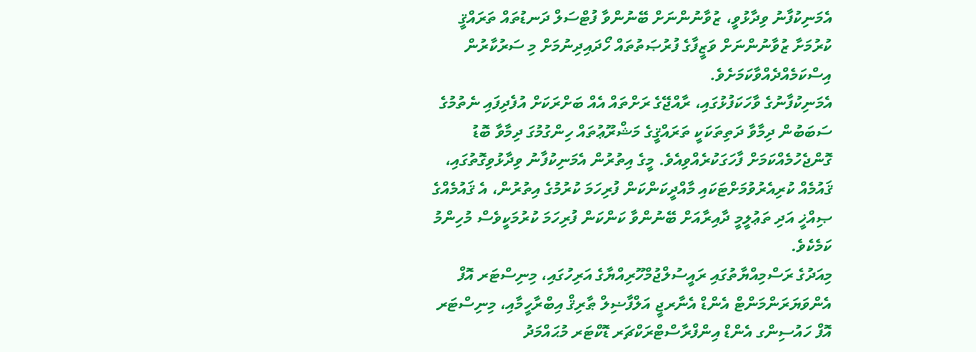އެމަނިކުފާނު ވިދާޅުވީ، ޒުވާނުންނަށް ބޭނުންވާ ފުޓްސަލް ދަނޑުތައް ތަރައްޤީ ކުރުމަށާ ޒުވާނުންނަށް ވަޒީފާގެ ފުރުޞަތުތައް ހޯދައިދިނުމަށް މި ސަރުކާރުން އިސްކަމެއްދެއްވާކަމަށެވެ.
އެމަނިކުފާނުގެ ވާހަކަފުޅުގައި، ރާއްޖޭގެ ރަށްތައް އެއް ބަށްރަކަށް އުފެދިފައި ނެތުމުގެ ސަބަބުން ދިމާވާ ދަތިތަކަކީ ތަރައްޤީގެ މަޝްރޫޢުތައް ހިންގުމުގަ ދިމާވާ ބޮޑު ގޮންޖެހުމެއްކަމަށް ފާހަގަކުރެއްވިއެވެ. މީގެ އިތުރުން އެމަނިކުފާނު ވިދާޅުވިގޮތުގައި، ޤައުމެއް ކުރިއެރުވުމަށްޓަކައި މާއްދީކަންކަން ފުރިހަމަ ކުރުމުގެ އިތުރުން، އެ ޤައުމެއްގެ ޞިއްޚީ އަދި ތަޢުލީމީ ދާއިރާއަށް ބޭނުންވާ ކަންކަން ފުރިހަމަ ކުރުމަކީވެސް މުހިންމު ކަމެކެވެ.
މިއަދުގެ ރަސްމިއްޔާތުގައި ރައީސުލްޖުމްހޫރިއްޔާގެ އަރިހުގައި، މިނިސްޓަރ އޮފް އެންވަޔަރަންމަންޓް އެންޑް އެނާރޖީ އަލްފާޟިލް ޠާރިޤް އިބްރާހީމާއި، މިނިސްޓަރ އޮފް ހައުސިންގ އެންޑް އިންފްރާސްޓްރަކްޗަރ ޑޮކްޓަރ މުޙައްމަދު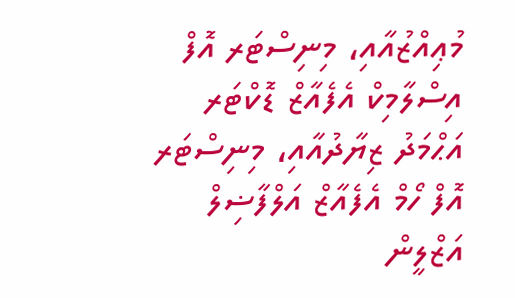މުޢިއްޒުއާއި، މިނިސްޓަރ އޮފް އިސްލާމިކް އެފެއާޒް ޑޮކްޓަރ އަޙްމަދު ޒިޔާދުއާއި، މިނިސްޓަރ އޮފް ހޯމް އެފެއާޒް އަލްފާޟިލް އަޒްލީން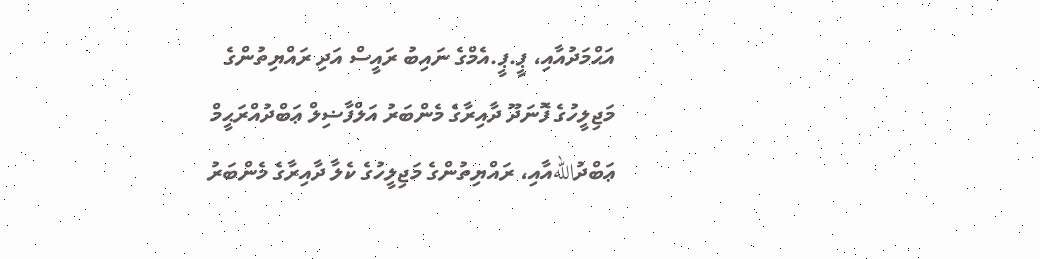އަޙްމަދުއާއި، ޕީ.ޕީ.އެމްގެ ނައިބު ރައީސް އަދި ރައްޔިތުންގެ މަޖިލީހުގެ ފޮނަދޫ ދާއިރާގެ މެންބަރު އަލްފާޟިލް ޢަބްދުއްރަޙީމް ޢަބްދުاللهއާއި، ރައްޔިތުންގެ މަޖިލީހުގެ ކެލާ ދާއިރާގެ މެންބަރު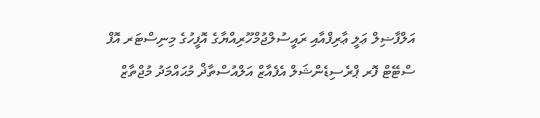އަލްފާޟިލް ޢަލީ ޢާރިފްއާއި ރައީސުލްޖުމްހޫރިއްޔާގެ އޮފީހުގެ މިނިސްޓަރ އޮފް ސްޓޭޓް ފޮރ ޕްރެސިޑެންޝަލް އެފެއާޒް އަލްއުސްތާޛް މުޙައްމަދު މުޖްތާޒް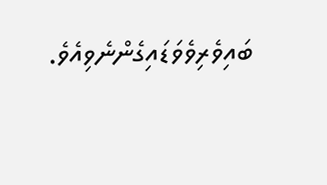ބައިވެރިވެވަޑައިގެންނެވިއެވެ.